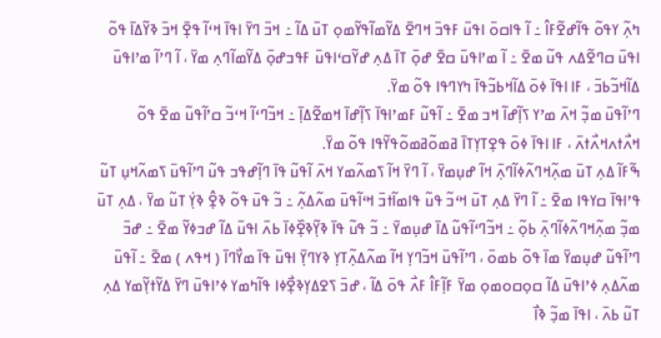ߤߍ߲߬ ߌߟߋ߬ ߟߊ߬ߝߐ߬ߓߊ߮ ߸ ߊ߬ ߟߊߛߋ߫ ߊߟߎ߫ ߓߟߏ߫ ߞߣߐ߫ ߡߌ߬ߘߊ߬ߟߌ߬ߘߋ߲ ߠߎ߫ ߡߊ߬ ߸ ߞߏ߫ ߣߌ߫ ߊߟߊ߫ ߞߵߊ߬ ߟߐ߲߫ ߞߏ߫ ߢߌ߬ߡߊ߫ ߟߋ߬ ߊߟߎ߫ ߛߣߐ߬ߡߍ ߟߎ߬ ߘߐ߫ ߸ ߊ߬ ߘߴߊߟߎ߫ ߛߐ߫ ߝߋ߲߫ ߠߊ߫ ߡߍ߲ ߝߌ߬ߛߵߊߟߎ߫ ߓߟߏߝߋ߲߫ ߡߌ߬ߘߊ߬ߣߍ߲ ߘߌ߫ ، ߊ߬ ߣߴߊ߬ ߘߴߊߟߎ߫ ߡߊ߬ߞߏ߬ߕߏ߫ ، ߓߊ ߊߟߊ߫ ߦߋ߫ ߡߊ߬ߞߕߏ߬ߟߊ߫ ߤߌߣߟߊ ߟߋ߬ ߘߌ߫.
ߣߴߊ߬ߟߎ߫ ߘߏ߲߬ ߞߍ߫ ߘߴߌ ߖߊ߲߬ߝߊ߬ ߞߏ ߘߐ߫ ߸ ߊ߬ߟߎ߬ ߓߘߴߊߟߊ߫ ߖߊ߲߬ߝߊ߫ ߞߘߐ߬ߡߊ߲߫ ߸ ߞߏ߬ߣߵߊ߬ ߞߵߏ߬ ߛߴߊ߬ߟߎ߬ ߘߐ߫ ߟߋ߬ ߞߍ߯ߙߍߞߍ߯ߙߍ߫ ، ߓߊ ߊߟߊ߫ ߦߋ߫ ߟߐ߲ߠߌ߲ߠߊ߫ ߥߘߋ߬ߥߘߋ߬ߟߌ߬ߟߊ ߟߋ߬ ߘߌ߫.
ߒ߬ߓߊ߬ ߡߍ߲ ߠߎ߫ ߘߍ߲߬ߞߣߍ߬ߦߊ߬ߣߍ߲߫ ߞߊ߬ ߝߎ߲ߘߌ߫ ، ߊ߬ ߣߌ߫ ߞߊ߬ ߖߘߍ߬ߘߌ ߞߍ߫ ߊ߬ߟߎ߬ ߟߊ߫ ߣߊ߲߬ߝߟߏ ߟߎ߬ ߣߴߊ߬ߟߎ߫ ߖߘߍ߬ߞߎ߲ ߠߎ߬ ߟߴߊߟߊ߫ ߛߌߟߊ ߘߐ߫ ߸ ߊ߬ ߣߌ߫ ߡߍ߲ ߠߎ߫ ߞߵߏ߬ ߟߎ߬ ߟߊߘߊ߬ߙߏ߫ ߞߵߊ߬ߟߎ߫ ߘߍ߬ߡߍ߲߬ ߸ ߏ߬ ߟߎ߫ ߟߋ߬ ߢߐ߲߮ ߢߌ߲߭ ߠߎ߬ ߘߌ߫ ، ߡߍ߲ ߠߎ߫ ߘߏ߲߬ ߘߍ߲߬ߞߣߍ߬ߦߊ߬ߣߍ߲߫ ߕߋ߲߬ ߸ ߞߏ߬ߣߵߊ߬ߟߎ߬ ߡߊ߫ ߝߎ߲ߘߌ߫ ߸ ߏ߬ ߟߎ߬ ߟߊ߫ ߢߌ߲߬ߢߐ߲߰ߦߊ߫ ߕߍ߫ ߊߟߎ߫ ߡߊ߬ ߝߏߦߌ߬ ߘߐ߫ ߸ ߝߏ߫ ߣߴߊ߬ߟߎ߬ ߝߎ߲ߘߌ߫ ߘߊ߫ ߟߋ߬ ߕߘߋ߫ ، ߣߴߊ߬ߟߎ߫ ߞߏ߬ߣߌ߲ ߞߊ߬ ߘߍ߬ߡߍ߲߬ߠߌ߲ ߢߌߣߌ߲߫ ߊߟߎ߫ ߟߊ߫ ߘߌ߯ߣߊ߫ ( ߞߟߍ ) ߘߐ߫ ߸ ߊ߬ߟߎ߫ ߘߍ߬ߡߍ߲ ߦߴߊߟߎ߫ ߡߊ߬ ߛߋ߲ߛߋߘߋ߲ ߘߌ߫ ߓߊ߲߬ߓߊ߮ ߓߍ߯ ߟߋ߫ ߡߊ߬ ، ߝߏ߫ ߖߐߡߌ߲ߢߐ߲߯ߦߊ ߟߊ߬ߤߘߌ ߦߴߊߟߎ߫ ߣߌ߫ ߡߌ߬ߙߌ߲߬ߘߌ ߡߍ߲ ߠߎ߬ ߕߍ߫ ، ߊߟߊ߫ ߘߏ߲߬ ߢߊ߯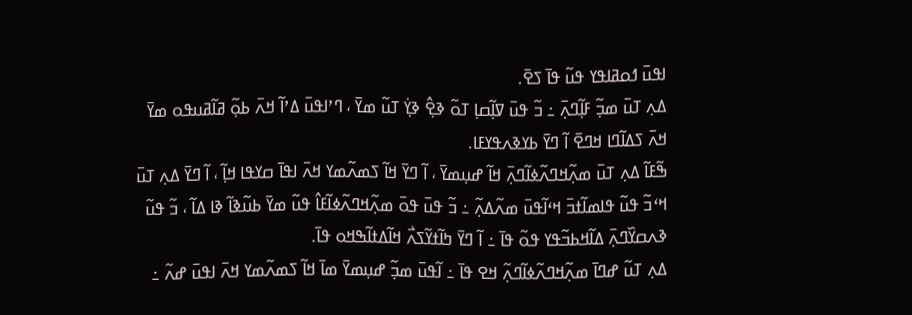ߊߟߎ߫ ߗߋߥߊߟߌ ߟߎ߬ ߟߊ߫ ߖߐ߫.
ߡߍ߲ ߠߎ߫ ߘߏ߲߬ ߓߊ߲߬ߣߍ߲߫ ߸ ߏ߬ ߟߎ߫ ߜߊ߲߬ߛߊ߲ ߠߋ߬ ߢߐ߲߮ ߢߌ߲߭ ߠߎ߬ ߘߌ߫ ، ߣߴߊߟߎ߫ ߡߴߊ߬ ߞߍ߫ ߕߋ߲߬ ߥߊ߬ߥߎߟߋ ߘߌ߫ ߞߍ߫ ߖߡߊ߬ߣߊ ߞߣߐ߫ ߊ߬ ߣߌ߫ ߕߌߢߍߟߌߓߊ.
ߒ߬ߓߊ߬ ߡߍ߲ ߠߎ߫ ߘߍ߲߬ߞߣߍ߬ߦߊ߬ߣߍ߲߫ ߞߊ߬ ߝߎ߲ߘߌ߫ ، ߊ߬ ߣߌ߫ ߞߊ߬ ߖߘߍ߬ߘߌ ߞߍ߫ ߊߟߊ߫ ߛߌߟߊ ߞߊ߲߬ ، ߊ߬ ߣߌ߫ ߡߍ߲ ߠߎ߫ ߞߵߏ߬ ߟߎ߬ ߟߊߘߊ߬ߙߏ߫ ߞߵߊ߬ߟߎ߫ ߘߍ߬ߡߍ߲߬ ߸ ߏ߬ ߟߎ߫ ߟߋ߫ ߘߍ߲߬ߞߣߍ߬ߦߊ߬ߓߊ߮ ߟߎ߬ ߘߌ߫ ߕߎ߬ߢߊ߬ ߢߊ ߡߊ߬ ، ߏ߬ ߟߎ߬ ߢߍߛߌ߰ߣߍ߲߫ ߡߊ߬ߞߕߏ߬ߟߌ ߟߋ߬ ߟߊ߫ ߸ ߊ߬ ߣߌ߫ ߤߊ߬ߙߌ߬ߖߍ߯ ߞߊ߬ߡߙߊ߬ߒߞߋ ߟߊ߫.
ߡߍ߲ ߠߎ߬ ߝߣߊ߫ ߘߍ߲߬ߞߣߍ߬ߦߊ߬ߣߍ߲߬ ߞߐ ߟߊ߫ ߸ ߊ߬ߟߎ߫ ߘߏ߲߬ ߝߎ߲ߘߌ߫ ߘߊ߫ ߞߊ߬ ߖߘߍ߬ߘߌ ߞߍ߫ ߊߟߎ߫ ߝߍ߬ ߸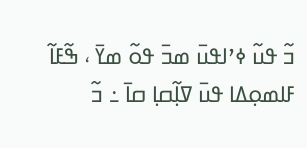ߏ߬ ߟߎ߬ ߦߴߊߟߎ߫ ߘߏ߫ ߟߋ߬ ߘߌ߫ ، ߒ߬ߓߊ߬ ߓߊߘߋ߲ߡߊ ߟߎ߫ ߜߊ߲߬ߛߊ߲ ߛߊ߫ ߸ ߏ߬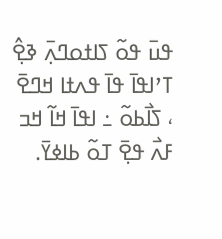ߟߎ߫ ߟߋ߬ ߖߊߙߋߣߍ߲߫ ߢߐ߲߮ ߠߴߊߟߊ߫ ߟߊ߫ ߟߍߙߊ ߞߣߐ߫ ، ߖߊ߯ߕߋ߬ ߸ ߊߟߊ߫ ߞߊ߬ ߞߏ ߓߍ߯ ߟߐ߲߫ ߠߋ߬ ߕߊߦߌ߫.